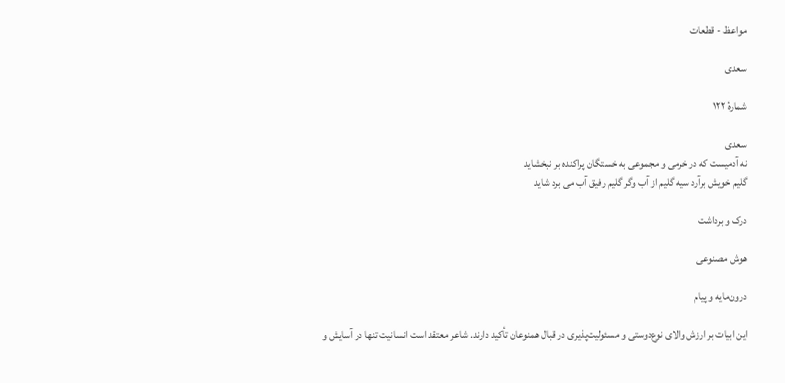مواعظ - قطعات

سعدی

شمارهٔ ۱۲۲

سعدی
نه آدمیست که در خرمی و مجموعی به خستگان پراکنده بر نبخشاید
گلیم خویش برآرد سیه گلیم از آب وگر گلیم رفیق آب می برد شاید

درک و برداشت

هوش مصنوعی

درون‌مایه و پیام

این ابیات بر ارزش والای نوع‌دوستی و مسئولیت‌پذیری در قبال همنوعان تأکید دارند. شاعر معتقد است انسانیت تنها در آسایش و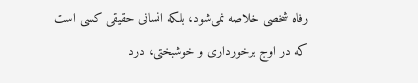رفاه شخصی خلاصه نمی‌شود، بلکه انسانی حقیقی کسی است که در اوج برخورداری و خوشبختی، درد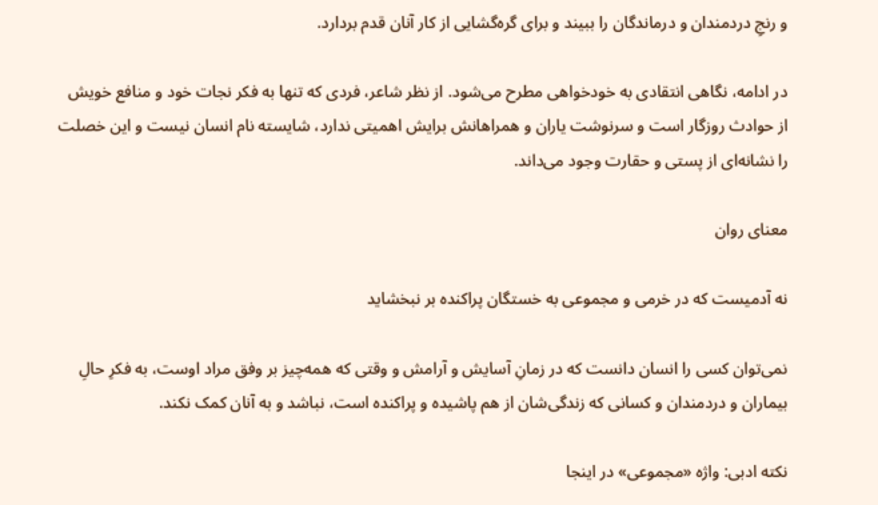و رنجِ دردمندان و درماندگان را ببیند و برای گره‌گشایی از کار آنان قدم بردارد.

در ادامه، نگاهی انتقادی به خودخواهی مطرح می‌شود. از نظر شاعر، فردی که تنها به فکر نجات خود و منافع خویش از حوادث روزگار است و سرنوشت یاران و همراهانش برایش اهمیتی ندارد، شایسته نام انسان نیست و این خصلت را نشانه‌ای از پستی و حقارت وجود می‌داند.

معنای روان

نه آدمیست که در خرمی و مجموعی به خستگان پراکنده بر نبخشاید

نمی‌توان کسی را انسان دانست که در زمانِ آسایش و آرامش و وقتی که همه‌چیز بر وفق مراد اوست، به فکرِ حالِ بیماران و دردمندان و کسانی که زندگی‌شان از هم پاشیده و پراکنده است، نباشد و به آنان کمک نکند.

نکته ادبی: واژه «مجموعی» در اینجا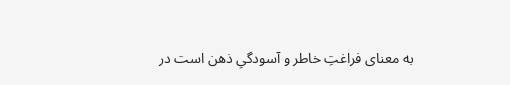به معنای فراغتِ خاطر و آسودگیِ ذهن است در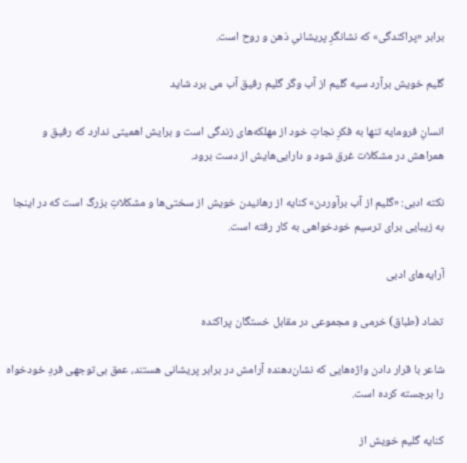برابر «پراکندگی» که نشانگرِ پریشانیِ ذهن و روح است.

گلیم خویش برآرد سیه گلیم از آب وگر گلیم رفیق آب می برد شاید

انسانِ فرومایه تنها به فکرِ نجاتِ خود از مهلکه‌های زندگی است و برایش اهمیتی ندارد که رفیق و همراهش در مشکلات غرق شود و دارایی‌هایش از دست برود.

نکته ادبی: «گلیم از آب برآوردن» کنایه از رهانیدن خویش از سختی‌ها و مشکلاتِ بزرگ است که در اینجا به زیبایی برای ترسیم خودخواهی به کار رفته است.

آرایه‌های ادبی

تضاد (طباق) خرمی و مجموعی در مقابل خستگان پراکنده

شاعر با قرار دادن واژه‌هایی که نشان‌دهنده آرامش در برابر پریشانی هستند، عمق بی‌توجهی فردِ خودخواه را برجسته کرده است.

کنایه گلیم خویش از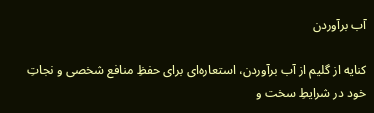آب برآوردن

کنایه از گلیم از آب برآوردن، استعاره‌ای برای حفظِ منافع شخصی و نجاتِ خود در شرایطِ سخت و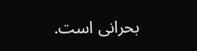بحرانی است.